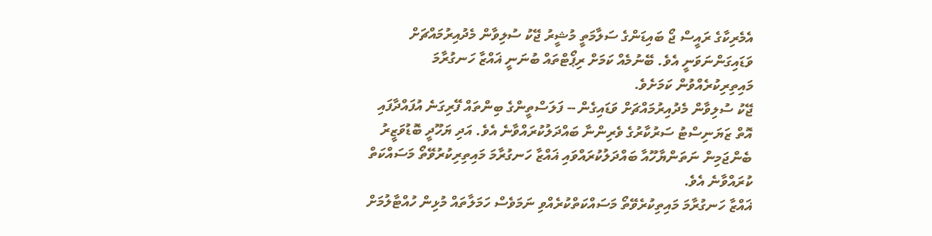އެމެރިކާގެ ރައީސް ޖޯ ބައިޑަންގެ ސަލާމަތީ މުޝީރު ޖޭކު ސުލިވާން މެދުއިރުމައްޗަށް ވަޑައިގަންނަވަނީ އެވެ. ބޭނުމެއް ކަމަށް ރިޕޯޓްތައް ބުނަނީ ޣައްޒާ ހަނގުރާމަ މައިތިރިކުރެއްވުން ކަމަށެވެ.
ޖޭކު ސުލިވާން މެދުއިރުމައްޗަށް ވަޑައިގެން -- ފަލަސްތީންގެ ބިންތައް ފޭރިގަނެ އުފައްދާފައި އޮތް ޒަޔަނިސްޓު ސަރުކާރުގެ ވެރިންނާ ބައްދަލުކުރައްވާނެ އެވެ. އަދި ޔަހޫދީ ބޮޑުވަޒީރު ބެންޖަމިން ނަތަންޔާހޫއާ ބައްދަލުކުރައްވައި ޣައްޒާ ހަނގުރާމަ މައިތިރިކުރުވޭތޯ މަސައްކަތް ކުރައްވާނެ އެވެ.
ޣައްޒާ ހަނގުރާމަ މައިތިކުރެވޭތޯ މަސައްކަތްކުރެއްވި ނަމަވެސް ހަމަލާތައް މުޅިން ހުއްޓާލުމަށް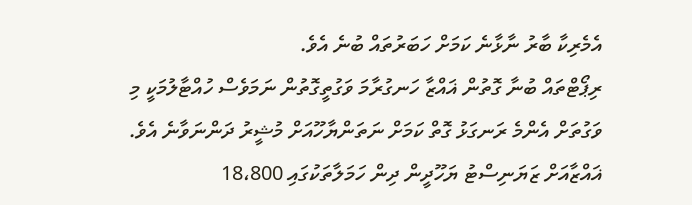އެމެރިކާ ބާރު ނާޅާނެ ކަމަށް ހަބަރުތައް ބުނެ އެވެ.
ރިޕޯޓްތައް ބުނާ ގޮތުން ޣައްޒާ ހަނގުރާމަ ވަގުތީގޮތުން ނަމަވެސް ހުއްޓާލުމަކީ މި ވަގުތަށް އެންމެ ރަނގަޅު ގޮތް ކަމަށް ނަތަންޔާހޫއަށް މުޝީރު ދަންނަވާނެ އެވެ.
ޣައްޒާއަށް ޒަޔަނިސްޓު ޔަހޫދީން ދިން ހަމަލާތަކުގައި 18،800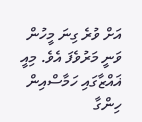އަށް ވުރެ ގިނަ މީހުން ވަނީ މަރުވެފަ އެވެ. މިއީ ޣައްޒާގައި ހަމާސްއިން ހިންގާ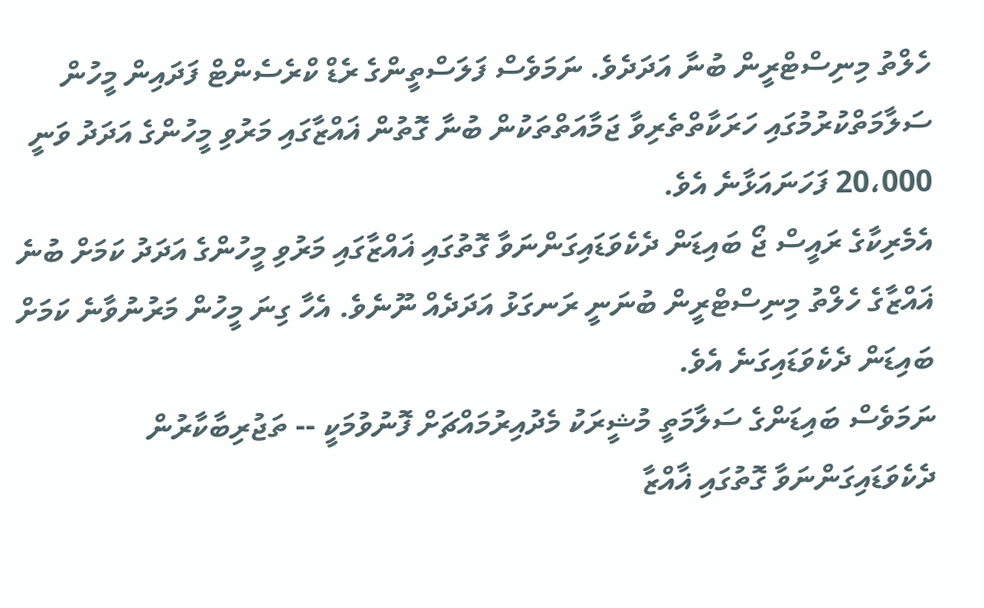ހެލްތު މިނިސްޓްރީން ބުނާ އަދަދެވެ. ނަމަވެސް ފަލަސްތީންގެ ރެޑް ކްރެސެންޓް ފަދައިން މީހުން ސަލާމަތްކުރުމުގައި ހަރަކާތްތެރިވާ ޖަމާއަތްތަކުން ބުނާ ގޮތުން ޣައްޒާގައި މަރުވި މީހުންގެ އަދަދު ވަނީ 20،000 ފަހަނައަޅާނެ އެވެ.
އެމެރިކާގެ ރައީސް ޖޯ ބައިޑަން ދެކެވަޑައިގަންނަވާ ގޮތުގައި ޣައްޒާގައި މަރުވި މީހުންގެ އަދަދު ކަމަށް ބުނެ ޣައްޒާގެ ހެލްތު މިނިސްޓްރީން ބުނަނީ ރަނގަޅު އަދަދެއް ނޫނެވެ. އެހާ ގިނަ މީހުން މަރުނުވާނެ ކަމަށް ބައިޑަން ދެކެވަޑައިގަނެ އެވެ.
ނަމަވެސް ބައިޑަންގެ ސަލާމަތީ މުޝީރަކު މެދުއިރުމައްޗަށް ފޮނުވުމަކީ -- ތަޖުރިބާކާރުން ދެކެވަޑައިގަންނަވާ ގޮތުގައި ޣާއްޒާ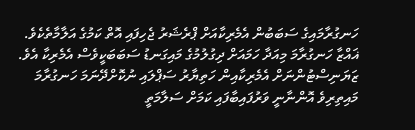ހަނގުރާމައިގެ ސަބަބުން އެމެރިކާއަށް ޕްރެޝަރު ޖެހިފައި އޮތް ކަމުގެ އަލާމާތެކެވެ.
ޣައްޒާ ހަނގުރާމަ މިއަދާ ހަމައަށް ދިގުލުމުގެ މައިގަނޑު ސަބަބަކީވެސް އެމެރިކާ އެވެ.
ޒަޔަނިސްޓުންނަށް އެމެރިކާއިން ހަތިޔާރު ސަޕްލައި ނުކޮށްދޭނަމަ ހަނގުރާމަ މައިތިރިވެ އޮންނާނީ ވަރުފައިބާފައި ކަމަށް ސަލާމަތީ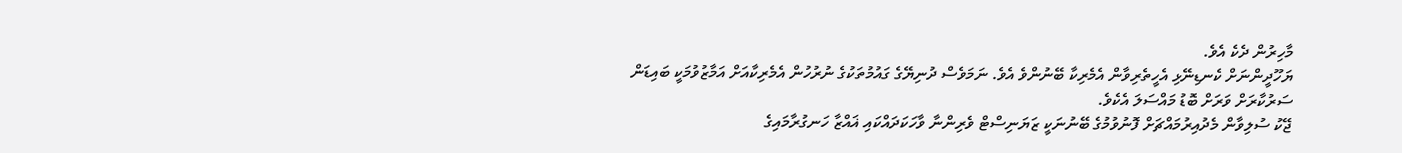މާހިރުން ދެކެ އެވެ.
ޔަހޫދީންނަށް ކެނޑިނޭޅި އެހީތެރިވާން އެމެރިކާ ބޭނުންވެ އެވެ. ނަމަވެސް ދުނިޔޭގެ ގައުމުތަކުގެ ނުރުހުން އެމެރިކާއަށް އަމާޒުވުމަކީ ބައިޑަން ސަރުކާރަށް ވަރަށް ބޮޑު މައްސަލަ އެކެވެ.
ޖޭކު ސުލިވާން މެދުއިރުމައްޗަށް ފޮނުވުމުގެ ބޭނުނަކީ ޒަޔަނިސްޓް ވެރިންނާ ވާހަކަދައްކައި ޣައްޒާ ހަނގުރާމައިގެ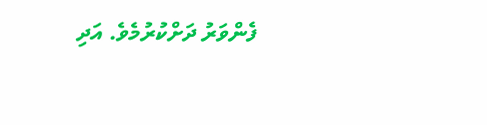ފެންވަރު ދަށްކުރުމެވެ. އަދި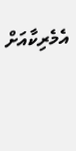އެމެރިކާއަށް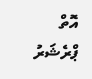އޮތް ޕްރެޝަރު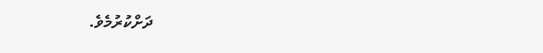ދަށްކުރުމެވެ.